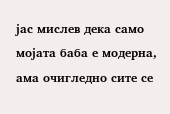јас мислев дека само мојата баба е модерна, ама очигледно сите се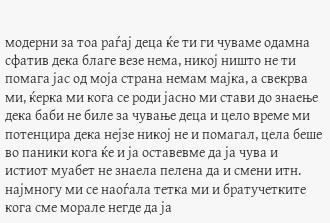модерни за тоа раѓај деца ќе ти ги чуваме одамна сфатив дека благе везе нема, никој ништо не ти помага јас од моја страна немам мајка, а свекрва ми, ќерка ми кога се роди јасно ми стави до знаење дека баби не биле за чување деца и цело време ми потенцира дека нејзе никој не и помагал, цела беше во паники кога ќе и ја оставевме да ја чува и истиот муабет не знаела пелена да и смени итн. најмногу ми се наоѓала тетка ми и братучетките кога сме морале негде да ја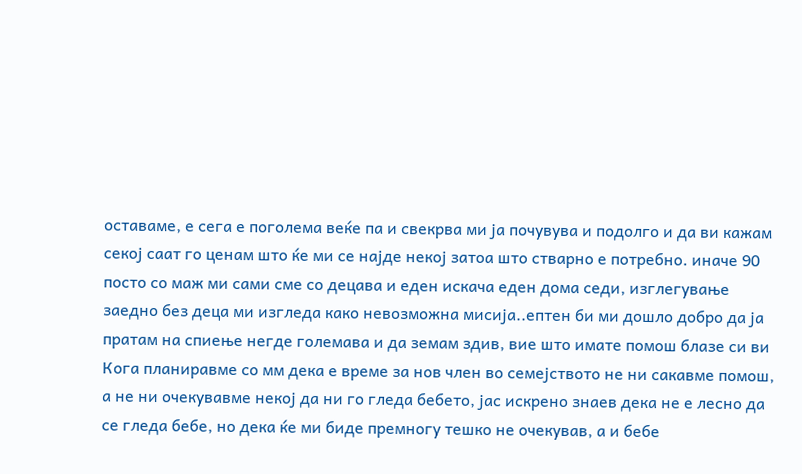оставаме, е сега е поголема веќе па и свекрва ми ја почувува и подолго и да ви кажам секој саат го ценам што ќе ми се најде некој затоа што стварно е потребно. иначе 90 посто со маж ми сами сме со децава и еден искача еден дома седи, изглегување заедно без деца ми изгледа како невозможна мисија..ептен би ми дошло добро да ја пратам на спиење негде големава и да земам здив, вие што имате помош блазе си ви
Кога планиравме со мм дека е време за нов член во семејството не ни сакавме помош, а не ни очекувавме некој да ни го гледа бебето, јас искрено знаев дека не е лесно да се гледа бебе, но дека ќе ми биде премногу тешко не очекував, а и бебе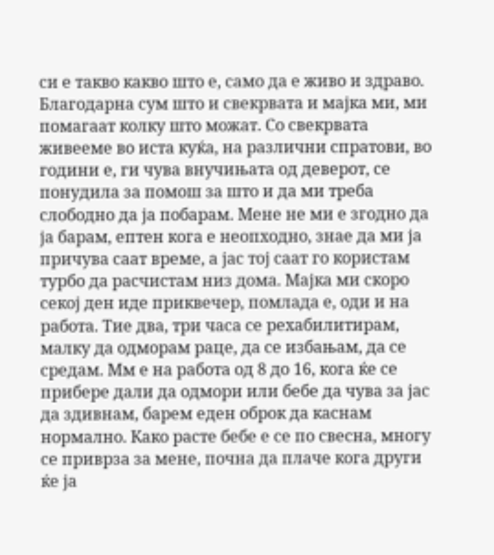си е такво какво што е, само да е живо и здраво. Благодарна сум што и свекрвата и мајка ми, ми помагаат колку што можат. Со свекрвата живееме во иста куќа, на различни спратови, во години е, ги чува внучињата од деверот, се понудила за помош за што и да ми треба слободно да ја побарам. Мене не ми е згодно да ја барам, ептен кога е неопходно, знае да ми ја причува саат време, а јас тој саат го користам турбо да расчистам низ дома. Мајка ми скоро секој ден иде приквечер, помлада е, оди и на работа. Тие два, три часа се рехабилитирам, малку да одморам раце, да се избањам, да се средам. Мм е на работа од 8 до 16, кога ќе се прибере дали да одмори или бебе да чува за јас да здивнам, барем еден оброк да каснам нормално. Како расте бебе е се по свесна, многу се приврза за мене, почна да плаче кога други ќе ја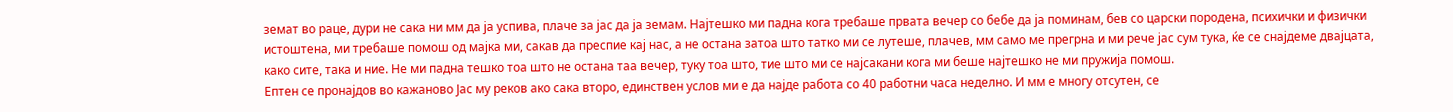земат во раце, дури не сака ни мм да ја успива, плаче за јас да ја земам. Најтешко ми падна кога требаше првата вечер со бебе да ја поминам, бев со царски породена, психички и физички истоштена, ми требаше помош од мајка ми, сакав да преспие кај нас, а не остана затоа што татко ми се лутеше, плачев, мм само ме прегрна и ми рече јас сум тука, ќе се снајдеме двајцата, како сите, така и ние. Не ми падна тешко тоа што не остана таа вечер, туку тоа што, тие што ми се најсакани кога ми беше најтешко не ми пружија помош.
Ептен се пронајдов во кажаново Јас му реков ако сака второ, единствен услов ми е да најде работа со 40 работни часа неделно. И мм е многу отсутен, се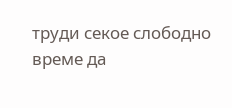труди секое слободно време да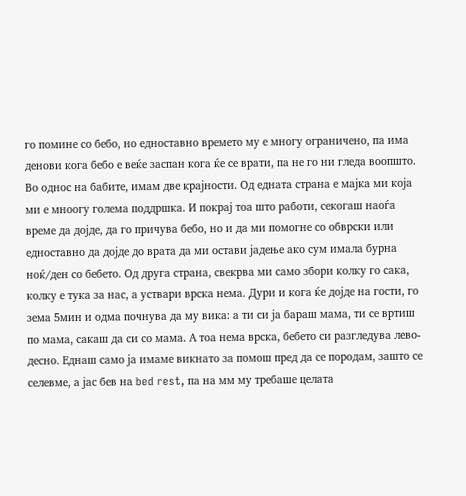го помине со бебо, но едноставно времето му е многу ограничено, па има денови кога бебо е веќе заспан кога ќе се врати, па не го ни гледа воопшто. Во однос на бабите, имам две крајности. Од едната страна е мајка ми која ми е мноогу голема поддршка. И покрај тоа што работи, секогаш наоѓа време да дојде, да го причува бебо, но и да ми помогне со обврски или едноставно да дојде до врата да ми остави јадење ако сум имала бурна ноќ/ден со бебето. Од друга страна, свекрва ми само збори колку го сака, колку е тука за нас, а уствари врска нема. Дури и кога ќе дојде на гости, го зема 5мин и одма почнува да му вика: а ти си ја бараш мама, ти се вртиш по мама, сакаш да си со мама. А тоа нема врска, бебето си разгледува лево-десно. Еднаш само ја имаме викнато за помош пред да се породам, зашто се селевме, а јас бев на bed rest, па на мм му требаше целата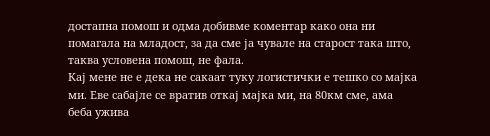достапна помош и одма добивме коментар како она ни помагала на младост, за да сме ја чувале на старост така што, таква условена помош, не фала.
Кај мене не е дека не сакаат туку логистички е тешко со мајка ми. Еве сабајле се вратив откај мајка ми, на 80км сме, ама беба ужива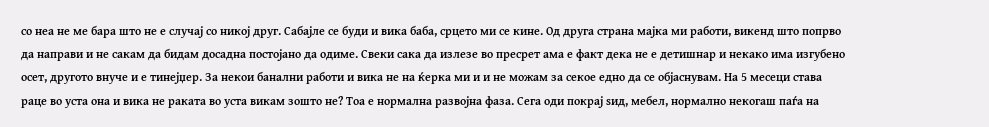со неа не ме бара што не е случај со никој друг. Сабајле се буди и вика баба, срцето ми се кине. Од друга страна мајка ми работи, викенд што попрво да направи и не сакам да бидам досадна постојано да одиме. Свеки сака да излезе во пресрет ама е факт дека не е детишнар и некако има изгубено осет, другото внуче и е тинејџер. За некои банални работи и вика не на ќерка ми и и не можам за секое едно да се објаснувам. На 5 месеци става раце во уста она и вика не раката во уста викам зошто не? Тоа е нормална развојна фаза. Сега оди покрај ѕид, мебел, нормално некогаш паѓа на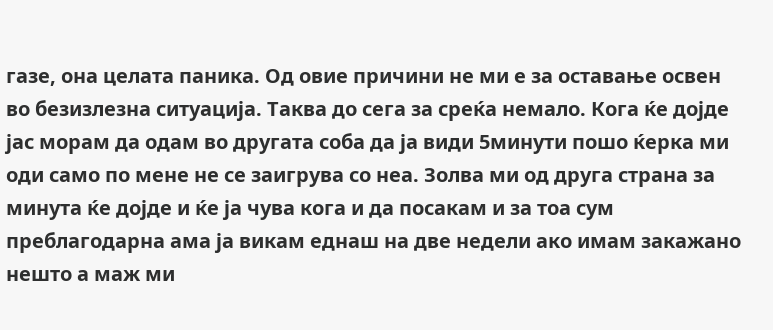газе, она целата паника. Од овие причини не ми е за оставање освен во безизлезна ситуација. Таква до сега за среќа немало. Кога ќе дојде јас морам да одам во другата соба да ја види 5минути пошо ќерка ми оди само по мене не се заигрува со неа. Золва ми од друга страна за минута ќе дојде и ќе ја чува кога и да посакам и за тоа сум преблагодарна ама ја викам еднаш на две недели ако имам закажано нешто а маж ми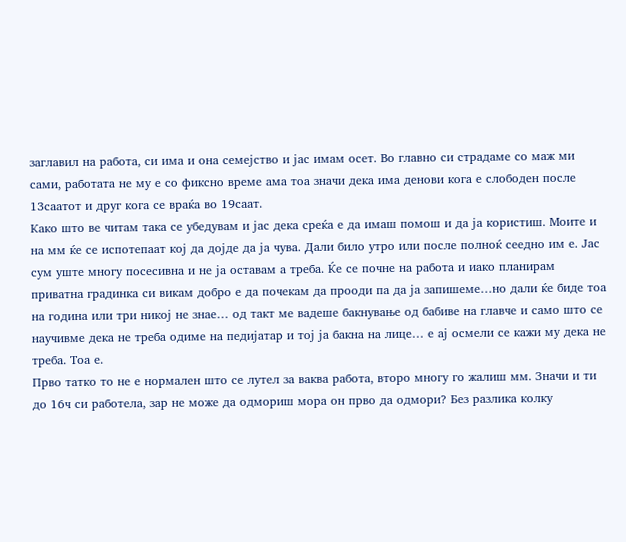заглавил на работа, си има и она семејство и јас имам осет. Во главно си страдаме со маж ми сами, работата не му е со фиксно време ама тоа значи дека има денови кога е слободен после 13саатот и друг кога се враќа во 19саат.
Како што ве читам така се убедувам и јас дека среќа е да имаш помош и да ја користиш. Моите и на мм ќе се испотепаат кој да дојде да ја чува. Дали било утро или после полноќ сеедно им е. Јас сум уште многу посесивна и не ја оставам а треба. Ќе се почне на работа и иако планирам приватна градинка си викам добро е да почекам да прооди па да ја запишеме…но дали ќе биде тоа на година или три никој не знае… од такт ме вадеше бакнување од бабиве на главче и само што се научивме дека не треба одиме на педијатар и тој ја бакна на лице… е ај осмели се кажи му дека не треба. Тоа е.
Прво татко то не е нормален што се лутел за ваква работа, второ многу го жалиш мм. Значи и ти до 16ч си работела, зар не може да одмориш мора он прво да одмори? Без разлика колку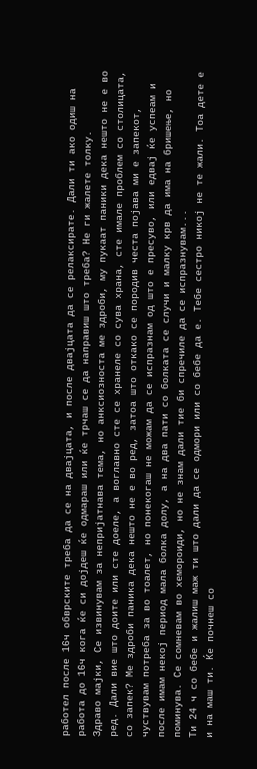работел после 16ч обврските треба да се на двајцата, и после двајцата да се релаксирате. Дали ти ако одиш на работа до 16ч кога ќе си дојдеш ќе одмараш или ќе трчаш се да направиш што треба? Не ги жалете толку.
Здраво мајки, Се извинувам за непријатнава тема, но анксиозноста ме здроби, му пукаат паники дека нешто не е во ред. Дали вие што доите или сте доеле, а воглавно сте се хранеле со сува храна, сте имале проблем со столицата, со запек? Ме здроби паника дека нешто не е во ред, затоа што откако се породив честа појава ми е запекот, чуствувам потреба за во тоалет, но понекогаш не можам да се испразнам од што е пресуво, или едвај ќе успеам и после имам некој период мала болка долу, а на два пати со болката се случи и малку крв да има на бришење, но поминува. Се сомневам во хемороиди, но не знам дали тие би спречиле да се испразнувам...
Ти 24 ч со бебе и жалиш маж ти што дали да се одмори или со бебе да е. Тебе сестро никој не те жали. Тоа дете е и на маш ти. Ќе почнеш со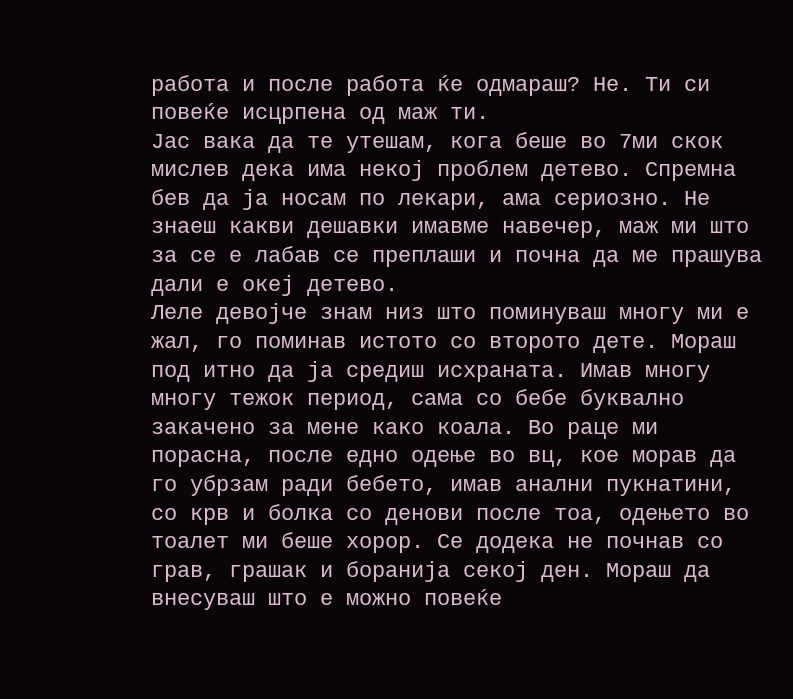работа и после работа ќе одмараш? Не. Ти си повеќе исцрпена од маж ти.
Јас вака да те утешам, кога беше во 7ми скок мислев дека има некој проблем детево. Спремна бев да ја носам по лекари, ама сериозно. Не знаеш какви дешавки имавме навечер, маж ми што за се е лабав се преплаши и почна да ме прашува дали е океј детево.
Леле девојче знам низ што поминуваш многу ми е жал, го поминав истото со второто дете. Мораш под итно да ја средиш исхраната. Имав многу многу тежок период, сама со бебе буквално закачено за мене како коала. Во раце ми порасна, после едно одење во вц, кое морав да го убрзам ради бебето, имав анални пукнатини, со крв и болка со денови после тоа, одењето во тоалет ми беше хорор. Се додека не почнав со грав, грашак и боранија секој ден. Мораш да внесуваш што е можно повеќе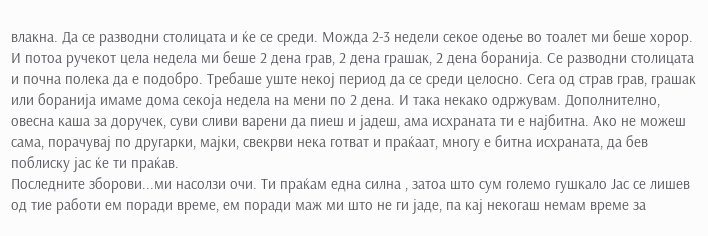влакна. Да се разводни столицата и ќе се среди. Можда 2-3 недели секое одење во тоалет ми беше хорор. И потоа ручекот цела недела ми беше 2 дена грав, 2 дена грашак, 2 дена боранија. Се разводни столицата и почна полека да е подобро. Требаше уште некој период да се среди целосно. Сега од страв грав, грашак или боранија имаме дома секоја недела на мени по 2 дена. И така некако одржувам. Дополнително, овесна каша за доручек, суви сливи варени да пиеш и јадеш, ама исхраната ти е најбитна. Ако не можеш сама, порачувај по другарки, мајки, свекрви нека готват и праќаат, многу е битна исхраната, да бев поблиску јас ќе ти праќав.
Последните зборови...ми насолзи очи. Ти праќам една силна , затоа што сум големо гушкало Јас се лишев од тие работи ем поради време, ем поради маж ми што не ги јаде, па кај некогаш немам време за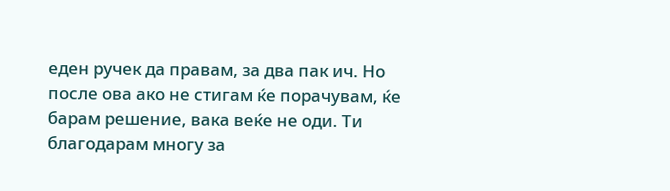еден ручек да правам, за два пак ич. Но после ова ако не стигам ќе порачувам, ќе барам решение, вака веќе не оди. Ти благодарам многу за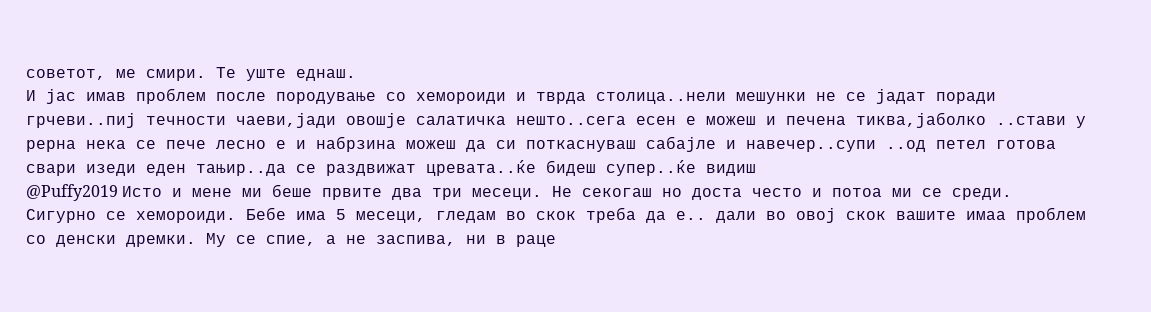советот, ме смири. Те уште еднаш.
И јас имав проблем после породување со хемороиди и тврда столица..нели мешунки не се јадат поради грчеви..пиј течности чаеви,јади овошје салатичка нешто..сега есен е можеш и печена тиква,јаболко ..стави у рерна нека се пече лесно е и набрзина можеш да си поткаснуваш сабајле и навечер..супи ..од петел готова свари изеди еден тањир..да се раздвижат цревата..ќе бидеш супер..ќе видиш
@Puffy2019 Исто и мене ми беше првите два три месеци. Не секогаш но доста често и потоа ми се среди. Сигурно се хемороиди. Бебе има 5 месеци, гледам во скок треба да е.. дали во овој скок вашите имаа проблем со денски дремки. Му се спие, а не заспива, ни в раце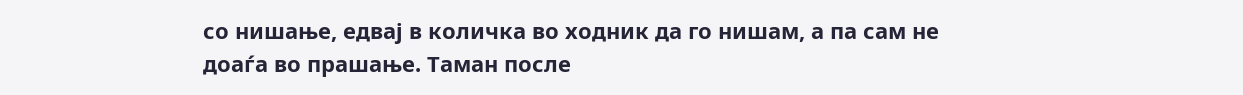со нишање, едвај в количка во ходник да го нишам, а па сам не доаѓа во прашање. Таман после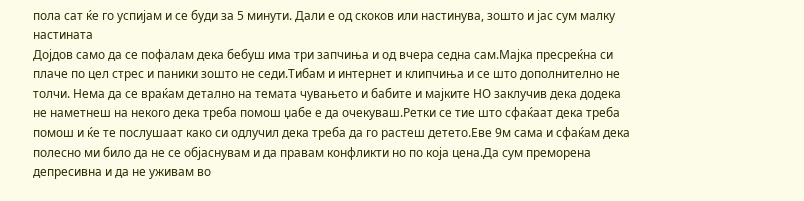пола сат ќе го успијам и се буди за 5 минути. Дали е од скоков или настинува, зошто и јас сум малку настината
Дојдов само да се пофалам дека бебуш има три запчиња и од вчера седна сам.Мајка пресреќна си плаче по цел стрес и паники зошто не седи.Тибам и интернет и клипчиња и се што дополнително не толчи. Нема да се враќам детално на темата чувањето и бабите и мајките НО заклучив дека додека не наметнеш на некого дека треба помош џабе е да очекуваш.Ретки се тие што сфаќаат дека треба помош и ќе те послушаат како си одлучил дека треба да го растеш детето.Еве 9м сама и сфаќам дека полесно ми било да не се објаснувам и да правам конфликти но по која цена.Да сум преморена депресивна и да не уживам во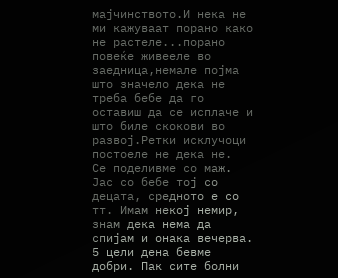мајчинството.И нека не ми кажуваат порано како не растеле...порано повеќе живееле во заедница,немале појма што значело дека не треба бебе да го оставиш да се исплаче и што биле скокови во развој.Ретки исклучоци постоеле не дека не.
Се поделивме со маж. Јас со бебе тој со децата, средното е со тт. Имам некој немир, знам дека нема да спијам и онака вечерва. 5 цели дена бевме добри. Пак сите болни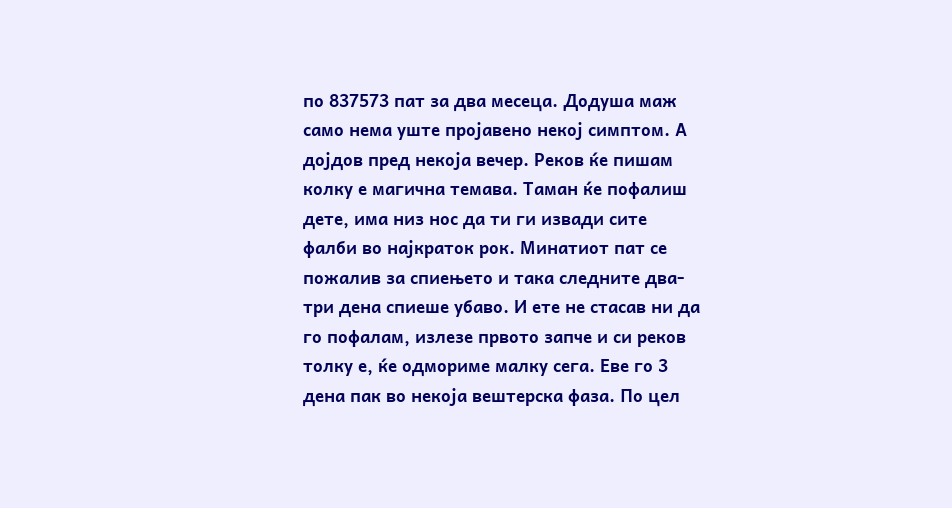по 837573 пат за два месеца. Додуша маж само нема уште пројавено некој симптом. А дојдов пред некоја вечер. Реков ќе пишам колку е магична темава. Таман ќе пофалиш дете, има низ нос да ти ги извади сите фалби во најкраток рок. Минатиот пат се пожалив за спиењето и така следните два-три дена спиеше убаво. И ете не стасав ни да го пофалам, излезе првото запче и си реков толку е, ќе одмориме малку сега. Еве го 3 дена пак во некоја вештерска фаза. По цел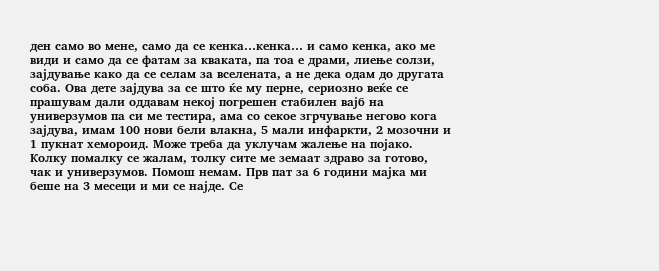ден само во мене, само да се кенка…кенка… и само кенка, ако ме види и само да се фатам за кваката, па тоа е драми, лиење солзи, зајдување како да се селам за вселената, а не дека одам до другата соба. Ова дете зајдува за се што ќе му перне, сериозно веќе се прашувам дали оддавам некој погрешен стабилен вајб на универзумов па си ме тестира, ама со секое згрчување негово кога зајдува, имам 100 нови бели влакна, 5 мали инфаркти, 2 мозочни и 1 пукнат хемороид. Може треба да уклучам жалење на појако. Колку помалку се жалам, толку сите ме земаат здраво за готово, чак и универзумов. Помош немам. Прв пат за 6 години мајка ми беше на 3 месеци и ми се најде. Се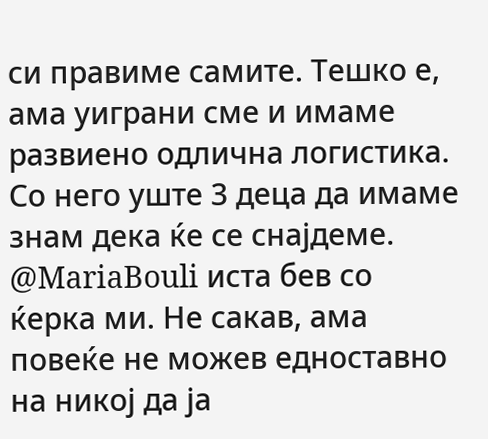си правиме самите. Тешко е, ама уиграни сме и имаме развиено одлична логистика. Со него уште 3 деца да имаме знам дека ќе се снајдеме. @MariaBouli иста бев со ќерка ми. Не сакав, ама повеќе не можев едноставно на никој да ја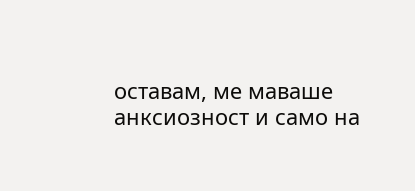оставам, ме маваше анксиозност и само на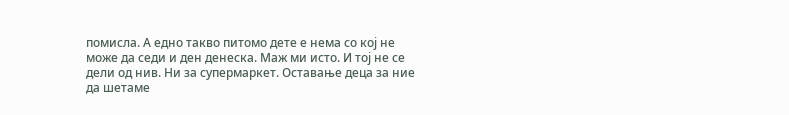помисла. А едно такво питомо дете е нема со кој не може да седи и ден денеска. Маж ми исто. И тој не се дели од нив. Ни за супермаркет. Оставање деца за ние да шетаме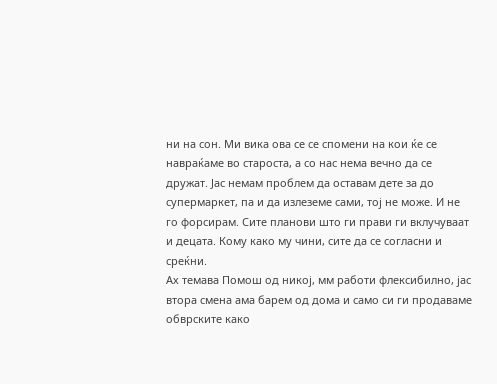ни на сон. Ми вика ова се се спомени на кои ќе се навраќаме во староста, а со нас нема вечно да се дружат. Јас немам проблем да оставам дете за до супермаркет, па и да излеземе сами, тој не може. И не го форсирам. Сите планови што ги прави ги вклучуваат и децата. Кому како му чини, сите да се согласни и среќни.
Ах темава Помош од никој, мм работи флексибилно, јас втора смена ама барем од дома и само си ги продаваме обврските како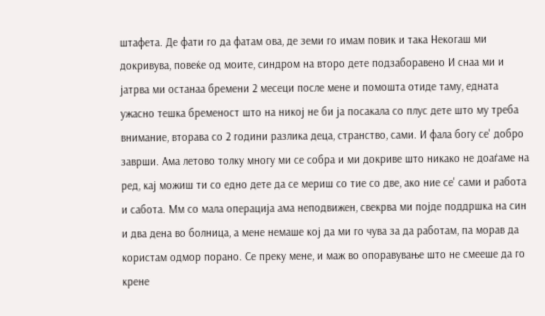штафета. Де фати го да фатам ова, де земи го имам повик и така Некогаш ми докривува, повеќе од моите, синдром на второ дете подзаборавено И снаа ми и јатрва ми останаа бремени 2 месеци после мене и помошта отиде таму, едната ужасно тешка бременост што на никој не би ја посакала со плус дете што му треба внимание, вторава со 2 години разлика деца, странство, сами. И фала богу се' добро заврши. Ама летово толку многу ми се собра и ми докриве што никако не доаѓаме на ред, кај можиш ти со едно дете да се мериш со тие со две, ако ние се' сами и работа и сабота. Мм со мала операција ама неподвижен, свекрва ми појде поддршка на син и два дена во болница, а мене немаше кој да ми го чува за да работам, па морав да користам одмор порано. Се преку мене, и маж во опоравување што не смееше да го крене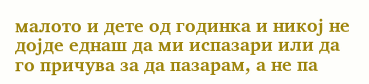малото и дете од годинка и никој не дојде еднаш да ми испазари или да го причува за да пазарам, а не па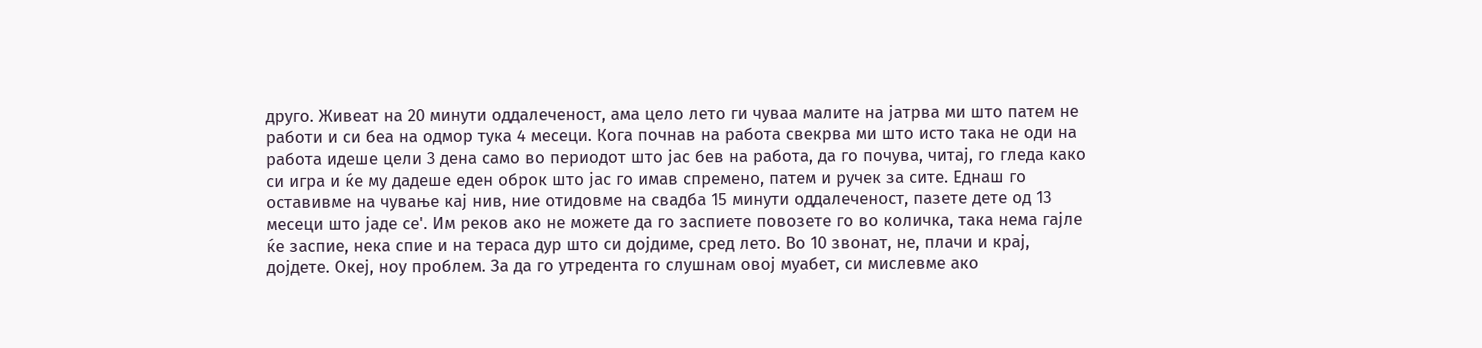друго. Живеат на 20 минути оддалеченост, ама цело лето ги чуваа малите на јатрва ми што патем не работи и си беа на одмор тука 4 месеци. Кога почнав на работа свекрва ми што исто така не оди на работа идеше цели 3 дена само во периодот што јас бев на работа, да го почува, читај, го гледа како си игра и ќе му дадеше еден оброк што јас го имав спремено, патем и ручек за сите. Еднаш го оставивме на чување кај нив, ние отидовме на свадба 15 минути оддалеченост, пазете дете од 13 месеци што јаде се'. Им реков ако не можете да го заспиете повозете го во количка, така нема гајле ќе заспие, нека спие и на тераса дур што си дојдиме, сред лето. Во 10 звонат, не, плачи и крај, дојдете. Океј, ноу проблем. За да го утредента го слушнам овој муабет, си мислевме ако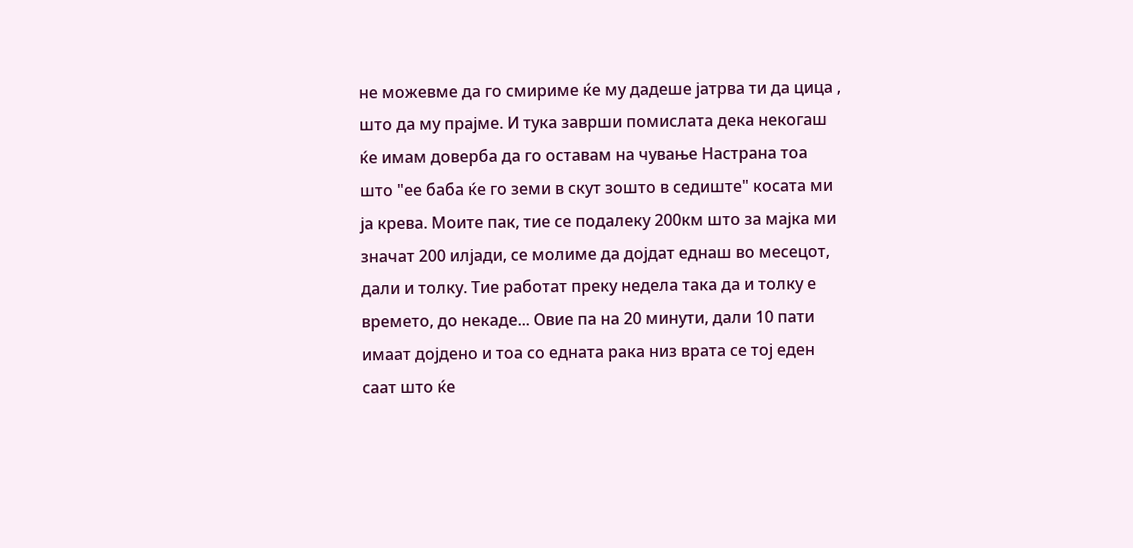не можевме да го смириме ќе му дадеше јатрва ти да цица , што да му прајме. И тука заврши помислата дека некогаш ќе имам доверба да го оставам на чување Настрана тоа што "ее баба ќе го земи в скут зошто в седиште" косата ми ја крева. Моите пак, тие се подалеку 200км што за мајка ми значат 200 илјади, се молиме да дојдат еднаш во месецот, дали и толку. Тие работат преку недела така да и толку е времето, до некаде... Овие па на 20 минути, дали 10 пати имаат дојдено и тоа со едната рака низ врата се тој еден саат што ќе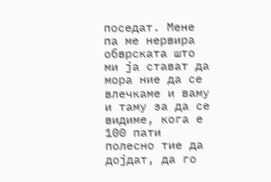поседат. Мене па ме нервира обврската што ми ја стават да мора ние да се влечкаме и ваму и таму за да се видиме, кога е 100 пати полесно тие да дојдат, да го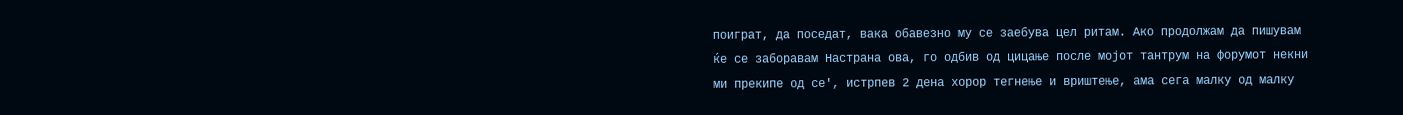поиграт, да поседат, вака обавезно му се заебува цел ритам. Ако продолжам да пишувам ќе се заборавам Настрана ова, го одбив од цицање после мојот тантрум на форумот некни ми прекипе од се', истрпев 2 дена хорор тегнење и вриштење, ама сега малку од малку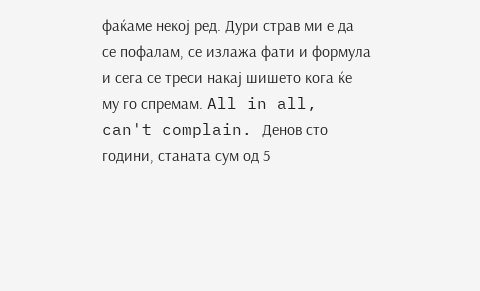фаќаме некој ред. Дури страв ми е да се пофалам, се излажа фати и формула и сега се треси накај шишето кога ќе му го спремам. All in all, can't complain. Денов сто години, станата сум од 5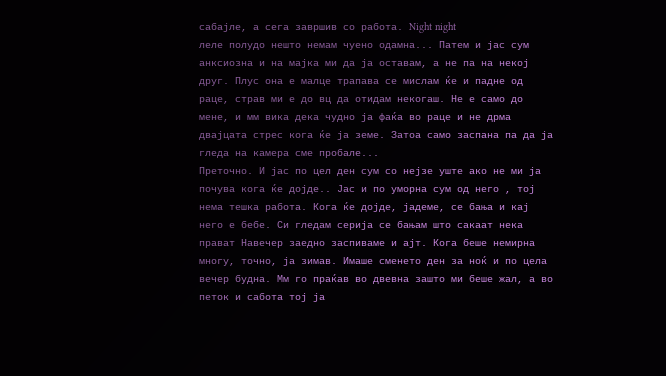сабајле, а сега завршив со работа. Night night
леле полудо нешто немам чуено одамна... Патем и јас сум анксиозна и на мајка ми да ја оставам, а не па на некој друг. Плус она е малце трапава се мислам ќе и падне од раце, страв ми е до вц да отидам некогаш. Не е само до мене, и мм вика дека чудно ја фаќа во раце и не дрма двајцата стрес кога ќе ја земе. Затоа само заспана па да ја гледа на камера сме пробале...
Преточно. И јас по цел ден сум со нејзе уште ако не ми ја почува кога ќе дојде.. Јас и по уморна сум од него , тој нема тешка работа. Кога ќе дојде, јадеме, се бања и кај него е бебе. Си гледам серија се бањам што сакаат нека прават Навечер заедно заспиваме и ајт. Кога беше немирна многу, точно, ја зимав. Имаше сменето ден за ноќ и по цела вечер будна. Мм го праќав во двевна зашто ми беше жал, а во петок и сабота тој ја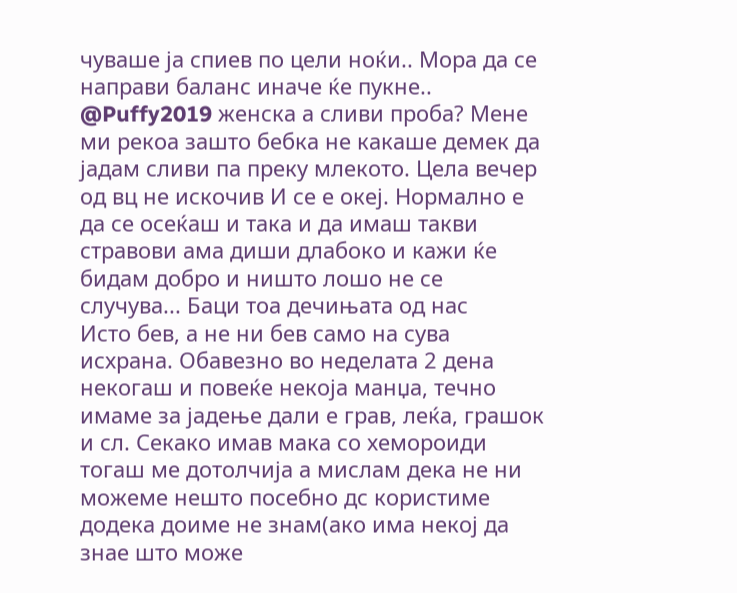чуваше ја спиев по цели ноќи.. Мора да се направи баланс иначе ќе пукне.. @Puffy2019 женска а сливи проба? Мене ми рекоа зашто бебка не какаше демек да јадам сливи па преку млекото. Цела вечер од вц не искочив И се е океј. Нормално е да се осеќаш и така и да имаш такви стравови ама диши длабоко и кажи ќе бидам добро и ништо лошо не се случува... Баци тоа дечињата од нас
Исто бев, а не ни бев само на сува исхрана. Обавезно во неделата 2 дена некогаш и повеќе некоја манџа, течно имаме за јадење дали е грав, леќа, грашок и сл. Секако имав мака со хемороиди тогаш ме дотолчија а мислам дека не ни можеме нешто посебно дс користиме додека доиме не знам(ако има некој да знае што може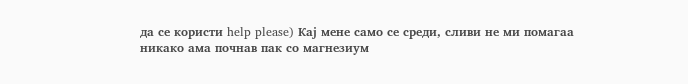да се користи help please) Кај мене само се среди, сливи не ми помагаа никако ама почнав пак со магнезиум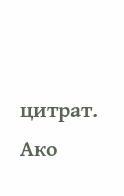цитрат. Ако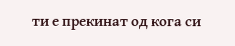ти е прекинат од кога си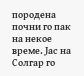породена почни го пак на некое време. Јас на Солгар го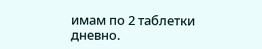имам по 2 таблетки дневно.